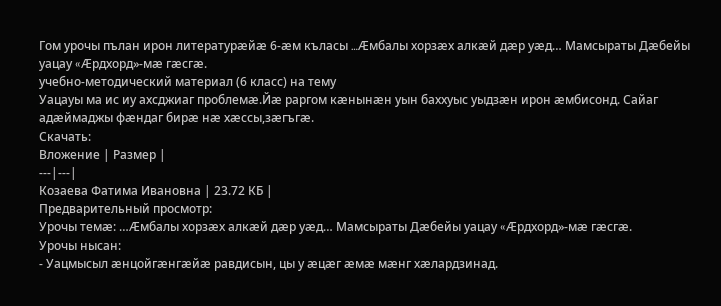Гом урочы пълан ирон литературæйæ 6-æм къласы …Æмбалы хорзæх алкæй дæр уæд… Мамсыраты Дæбейы уацау «Æрдхорд»-мæ гæсгæ.
учебно-методический материал (6 класс) на тему
Уацауы ма ис иу ахсджиаг проблемæ.Йæ раргом кæнынæн уын баххуыс уыдзæн ирон æмбисонд. Сайаг адæймаджы фæндаг бирæ нæ хæссы,зæгъгæ.
Скачать:
Вложение | Размер |
---|---|
Козаева Фатима Ивановна | 23.72 КБ |
Предварительный просмотр:
Урочы темæ: …Æмбалы хорзæх алкæй дæр уæд… Мамсыраты Дæбейы уацау «Æрдхорд»-мæ гæсгæ.
Урочы нысан:
- Уацмысыл æнцойгæнгæйæ равдисын, цы у æцæг æмæ мæнг хæлардзинад.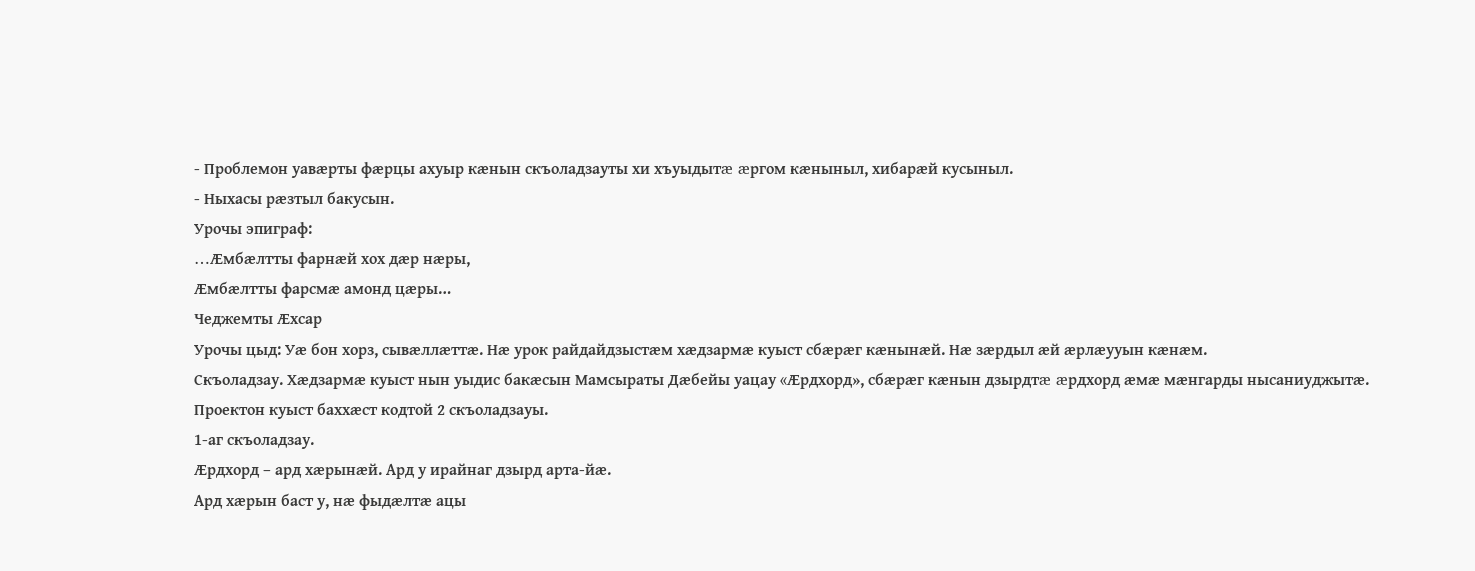- Проблемон уавæрты фæрцы ахуыр кæнын скъоладзауты хи хъуыдытæ æргом кæныныл, хибарæй кусыныл.
- Ныхасы рæзтыл бакусын.
Урочы эпиграф:
…Æмбæлтты фарнæй хох дæр нæры,
Æмбæлтты фарсмæ амонд цæры…
Чеджемты Æхсар
Урочы цыд: Уæ бон хорз, сывæллæттæ. Нæ урок райдайдзыстæм хæдзармæ куыст сбæрæг кæнынæй. Нæ зæрдыл æй æрлæууын кæнæм.
Скъоладзау. Хæдзармæ куыст нын уыдис бакæсын Мамсыраты Дæбейы уацау «Æрдхорд», сбæрæг кæнын дзырдтæ æрдхорд æмæ мæнгарды нысаниуджытæ.
Проектон куыст баххæст кодтой 2 скъоладзауы.
1-аг скъоладзау.
Æрдхорд – ард хæрынæй. Ард у ирайнаг дзырд арта-йæ.
Ард хæрын баст у, нæ фыдæлтæ ацы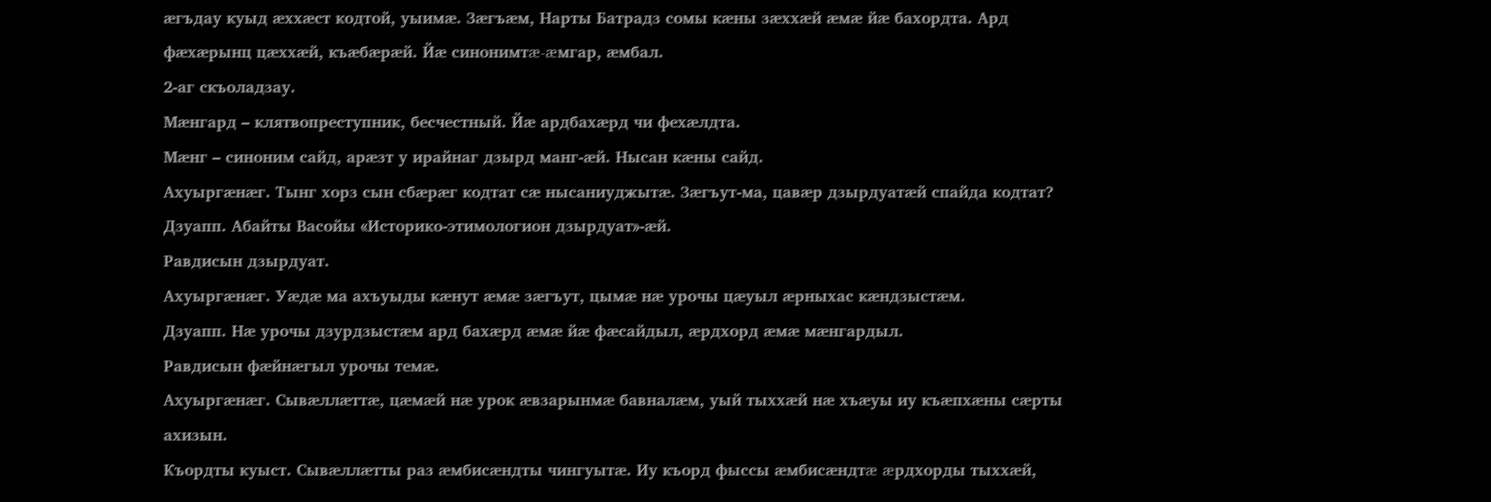æгъдау куыд æххæст кодтой, уыимæ. Зæгъæм, Нарты Батрадз сомы кæны зæххæй æмæ йæ бахордта. Ард фæхæрынц цæххæй, къæбæрæй. Йæ синонимтæ-æмгар, æмбал.
2-аг скъоладзау.
Мæнгард – клятвопреступник, бесчестный. Йæ ардбахæрд чи фехæлдта.
Мæнг – синоним сайд, арæзт у ирайнаг дзырд манг-æй. Нысан кæны сайд.
Ахуыргæнæг. Тынг хорз сын сбæрæг кодтат сæ нысаниуджытæ. Зæгъут-ма, цавæр дзырдуатæй спайда кодтат?
Дзуапп. Абайты Васойы «Историко-этимологион дзырдуат»-æй.
Равдисын дзырдуат.
Ахуыргæнæг. Уæдæ ма ахъуыды кæнут æмæ зæгъут, цымæ нæ урочы цæуыл æрныхас кæндзыстæм.
Дзуапп. Нæ урочы дзурдзыстæм ард бахæрд æмæ йæ фæсайдыл, æрдхорд æмæ мæнгардыл.
Равдисын фæйнæгыл урочы темæ.
Ахуыргæнæг. Сывæллæттæ, цæмæй нæ урок æвзарынмæ бавналæм, уый тыххæй нæ хъæуы иу къæпхæны сæрты ахизын.
Къордты куыст. Сывæллæтты раз æмбисæндты чингуытæ. Иу къорд фыссы æмбисæндтæ æрдхорды тыххæй,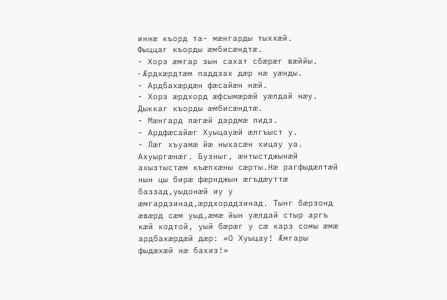иннæ къорд та- мæнгарды тыххæй.
Фыццаг къорды æмбисæндтæ.
- Хорз æмгар зын сахат сбæрæг вæййы.
- Æрдхæрдтæм паддзах дæр нæ уæнды.
- Ардбахæрдæн фæсайæн нæй.
- Хорз æрдхорд æфсымæрæй уæлдай нæу.
Дыккаг къорды æмбисæндтæ.
- Мæнгард лæгæй дардмæ лидз.
- Ардфæсайæг Хуыцауæй æлгъыст у.
- Лæг хъуамæ йæ ныхасæн хицау уа.
Ахуыргæнæг. Бузныг, æнтыстджынæй ахызтыстæм къæпхæны сæрты.Нæ рагфыдæлтæй нын цы бирæ фæрнджын æгъдæуттæ баззад,уыдонæй иу у æмгардзинад,æрдхорддзинад. Тынг бæрзонд æвæрд сæм уыд,æмæ йын уæлдай стыр аргъ кæй кодтой, уый бæрæг у сæ карз сомы æмæ ардбахæрдæй дæр: «О Хуыцау! Æмгары фыдæхæй нæ бахиз!»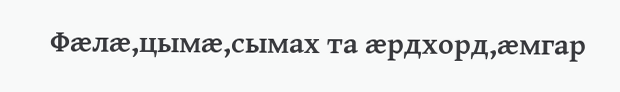Фæлæ,цымæ,сымах та æрдхорд,æмгар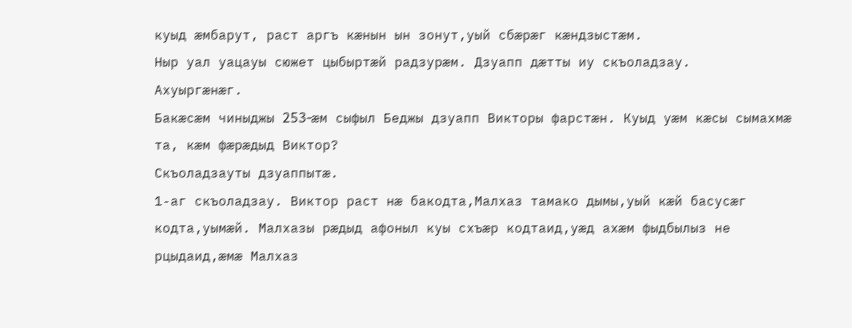куыд æмбарут, раст аргъ кæнын ын зонут,уый сбæрæг кæндзыстæм.
Ныр уал уацауы сюжет цыбыртæй радзурæм. Дзуапп дæтты иу скъоладзау.
Ахуыргæнæг.
Бакæсæм чиныджы 253-æм сыфыл Беджы дзуапп Викторы фарстæн. Куыд уæм кæсы сымахмæ та, кæм фæрæдыд Виктор?
Скъоладзауты дзуаппытæ.
1-аг скъоладзау. Виктор раст нæ бакодта,Малхаз тамако дымы,уый кæй басусæг кодта,уымæй. Малхазы рæдыд афоныл куы схъæр кодтаид,уæд ахæм фыдбылыз не рцыдаид,æмæ Малхаз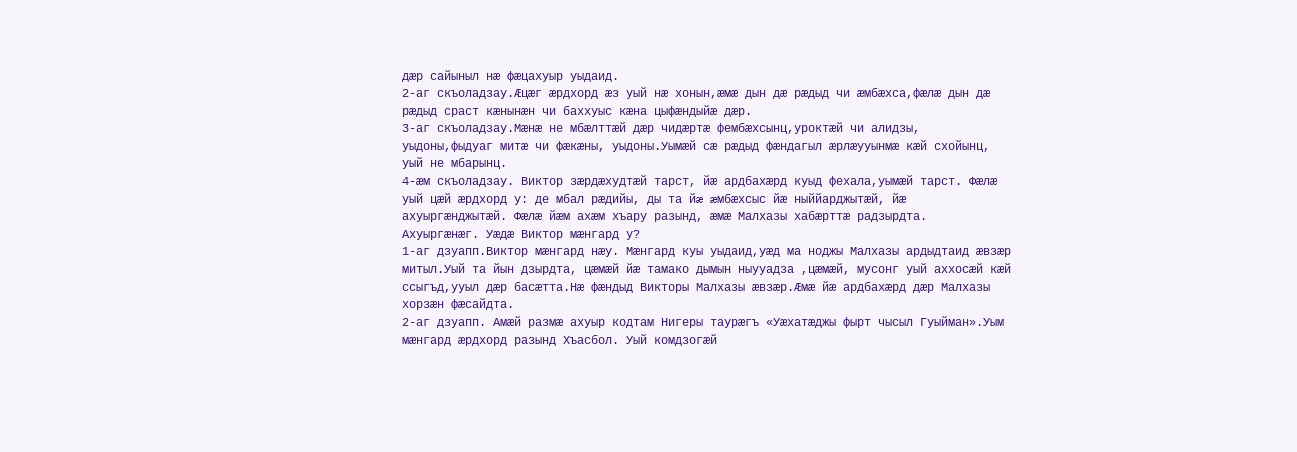дæр сайыныл нæ фæцахуыр уыдаид.
2-аг скъоладзау.Æцæг æрдхорд æз уый нæ хонын,æмæ дын дæ рæдыд чи æмбæхса,фæлæ дын дæ рæдыд сраст кæнынæн чи баххуыс кæна цыфæндыйæ дæр.
3-аг скъоладзау.Мæнæ не мбæлттæй дæр чидæртæ фембæхсынц,уроктæй чи алидзы, уыдоны,фыдуаг митæ чи фæкæны, уыдоны.Уымæй сæ рæдыд фæндагыл æрлæууынмæ кæй схойынц, уый не мбарынц.
4-æм скъоладзау. Виктор зæрдæхудтæй тарст, йæ ардбахæрд куыд фехала,уымæй тарст. Фæлæ уый цæй æрдхорд у: де мбал рæдийы, ды та йæ æмбæхсыс йæ ныййарджытæй, йæ ахуыргæнджытæй. Фæлæ йæм ахæм хъару разынд, æмæ Малхазы хабæрттæ радзырдта.
Ахуыргæнæг. Уæдæ Виктор мæнгард у?
1-аг дзуапп.Виктор мæнгард нæу. Мæнгард куы уыдаид,уæд ма ноджы Малхазы ардыдтаид æвзæр митыл.Уый та йын дзырдта, цæмæй йæ тамако дымын ныууадза ,цæмæй, мусонг уый аххосæй кæй ссыгъд,ууыл дæр басæтта.Нæ фæндыд Викторы Малхазы æвзæр.Æмæ йæ ардбахæрд дæр Малхазы хорзæн фæсайдта.
2-аг дзуапп. Амæй размæ ахуыр кодтам Нигеры таурæгъ «Уæхатæджы фырт чысыл Гуыйман».Уым мæнгард æрдхорд разынд Хъасбол. Уый комдзогæй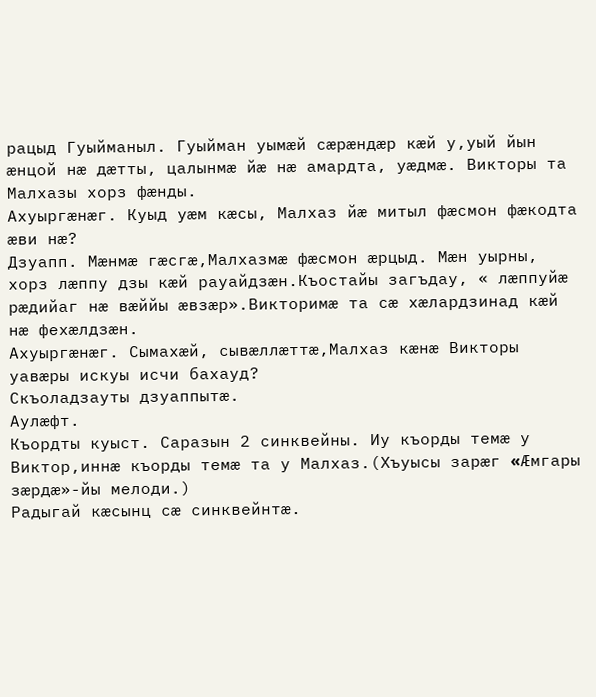рацыд Гуыйманыл. Гуыйман уымæй сæрæндæр кæй у,уый йын æнцой нæ дæтты, цалынмæ йæ нæ амардта, уæдмæ. Викторы та Малхазы хорз фæнды.
Ахуыргæнæг. Куыд уæм кæсы, Малхаз йæ митыл фæсмон фæкодта æви нæ?
Дзуапп. Мæнмæ гæсгæ,Малхазмæ фæсмон æрцыд. Мæн уырны, хорз лæппу дзы кæй рауайдзæн.Къостайы загъдау, « лæппуйæ рæдийаг нæ вæййы æвзæр».Викторимæ та сæ хæлардзинад кæй нæ фехæлдзæн.
Ахуыргæнæг. Сымахæй, сывæллæттæ,Малхаз кæнæ Викторы уавæры искуы исчи бахауд?
Скъоладзауты дзуаппытæ.
Аулæфт.
Къордты куыст. Саразын 2 синквейны. Иу къорды темæ у Виктор,иннæ къорды темæ та у Малхаз.(Хъуысы зарæг «Æмгары зæрдæ»-йы мелоди.)
Радыгай кæсынц сæ синквейнтæ.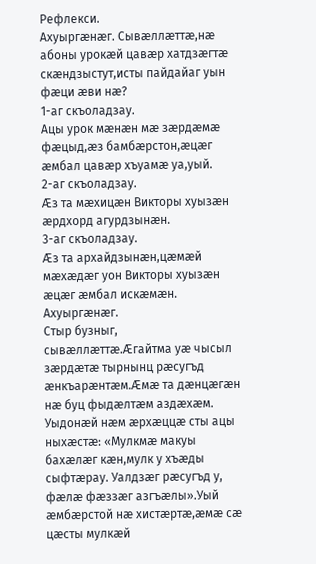Рефлекси.
Ахуыргæнæг. Сывæллæттæ,нæ абоны урокæй цавæр хатдзæгтæ скæндзыстут,исты пайдайаг уын фæци æви нæ?
1-аг скъоладзау.
Ацы урок мæнæн мæ зæрдæмæ фæцыд,æз бамбæрстон,æцæг æмбал цавæр хъуамæ уа,уый.
2-аг скъоладзау.
Æз та мæхицæн Викторы хуызæн æрдхорд агурдзынæн.
3-аг скъоладзау.
Æз та архайдзынæн,цæмæй мæхæдæг уон Викторы хуызæн æцæг æмбал искæмæн.
Ахуыргæнæг.
Стыр бузныг, сывæллæттæ.Æгайтма уæ чысыл зæрдæтæ тырнынц рæсугъд æнкъарæнтæм.Æмæ та дæнцæгæн нæ буц фыдæлтæм аздæхæм. Уыдонæй нæм æрхæццæ сты ацы ныхæстæ: «Мулкмæ макуы бахæлæг кæн,мулк у хъæды сыфтæрау. Уалдзæг рæсугъд у, фæлæ фæззæг азгъæлы».Уый æмбæрстой нæ хистæртæ,æмæ сæ цæсты мулкæй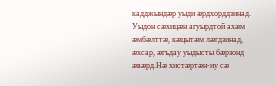кадджындæр уыди æрдхорддзинад. Уыдон сæхицæн агуырдтой ахæм æмбæлттæ, кæцытæм лæгдзинад, æхсар, æгъдау уыдысты бæрзонд æвæрд.Нæ хистæртæн-иу сæ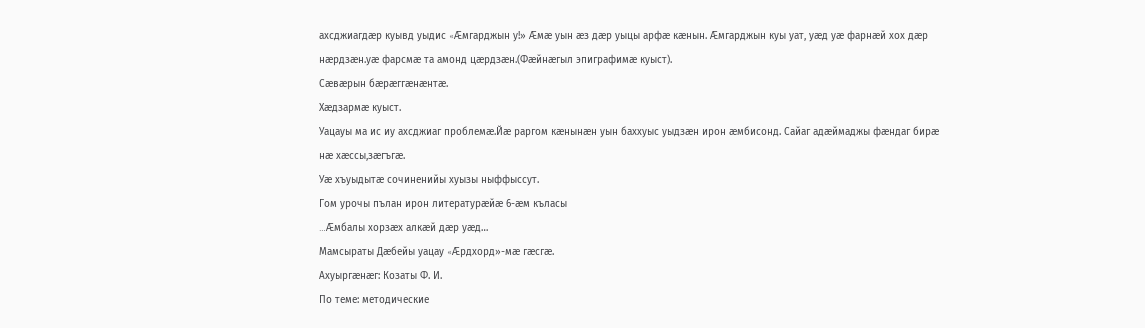ахсджиагдæр куывд уыдис «Æмгарджын у!» Æмæ уын æз дæр уыцы арфæ кæнын. Æмгарджын куы уат, уæд уæ фарнæй хох дæр нæрдзæн.уæ фарсмæ та амонд цæрдзæн.(Фæйнæгыл эпиграфимæ куыст).
Сæвæрын бæрæггæнæнтæ.
Хæдзармæ куыст.
Уацауы ма ис иу ахсджиаг проблемæ.Йæ раргом кæнынæн уын баххуыс уыдзæн ирон æмбисонд. Сайаг адæймаджы фæндаг бирæ нæ хæссы,зæгъгæ.
Уæ хъуыдытæ сочиненийы хуызы ныффыссут.
Гом урочы пълан ирон литературæйæ 6-æм къласы
…Æмбалы хорзæх алкæй дæр уæд…
Мамсыраты Дæбейы уацау «Æрдхорд»-мæ гæсгæ.
Ахуыргæнæг: Козаты Ф. И.
По теме: методические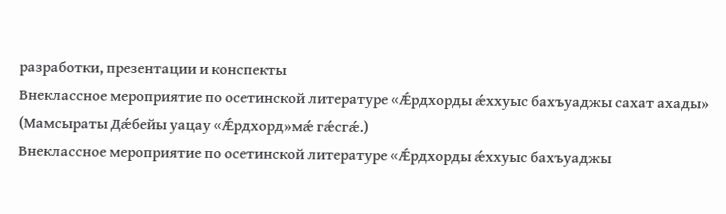разработки, презентации и конспекты
Внеклассное мероприятие по осетинской литературе «Ǽрдхорды ǽххуыс бахъуаджы сахат ахады» (Мамсыраты Дǽбейы уацау «Ǽрдхорд»мǽ гǽсгǽ.)
Внеклассное мероприятие по осетинской литературе «Ǽрдхорды ǽххуыс бахъуаджы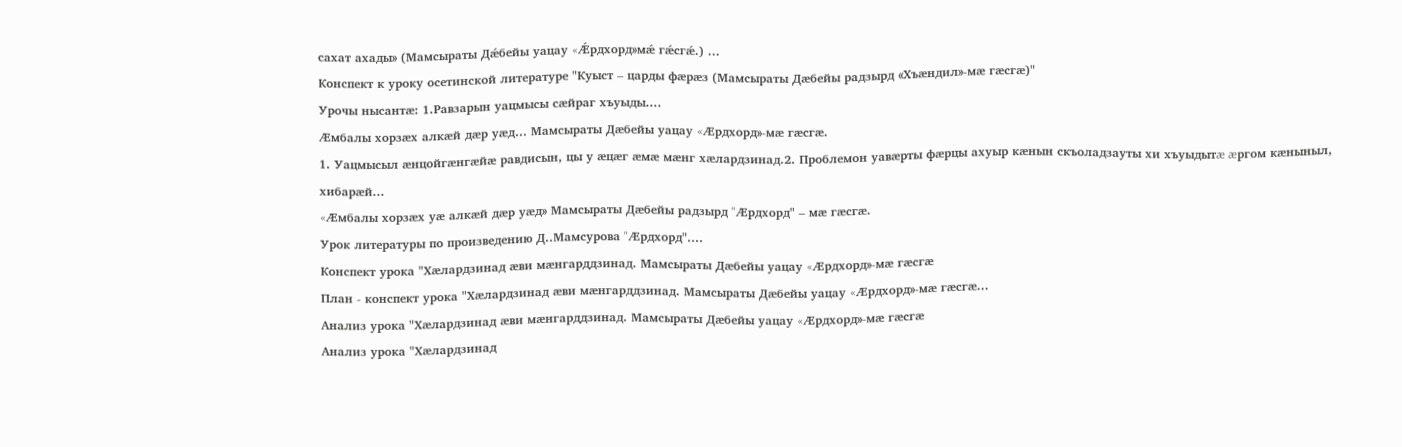сахат ахады» (Мамсыраты Дǽбейы уацау «Ǽрдхорд»мǽ гǽсгǽ.) ...
Конспект к уроку осетинской литературе "Куыст – царды фæрæз (Мамсыраты Дæбейы радзырд «Хъæндил»-мæ гæсгæ)"
Урочы нысантæ: 1.Равзарын уацмысы сæйраг хъуыды....
Æмбалы хорзæх алкæй дæр уæд… Мамсыраты Дæбейы уацау «Æрдхорд»-мæ гæсгæ.
1. Уацмысыл æнцойгæнгæйæ равдисын, цы у æцæг æмæ мæнг хæлардзинад.2. Проблемон уавæрты фæрцы ахуыр кæнын скъоладзауты хи хъуыдытæ æргом кæныныл, хибарæй...
«Æмбалы хорзæх уæ алкæй дæр уæд» Мамсыраты Дæбейы радзырд "Æрдхорд" – мæ гæсгæ.
Урок литературы по произведению Д..Мамсурова "Æрдхорд"....
Конспект урока "Хæлардзинад æви мæнгарддзинад. Мамсыраты Дæбейы уацау «Æрдхорд»-мæ гæсгæ
План - конспект урока "Хæлардзинад æви мæнгарддзинад. Мамсыраты Дæбейы уацау «Æрдхорд»-мæ гæсгæ...
Анализ урока "Хæлардзинад æви мæнгарддзинад. Мамсыраты Дæбейы уацау «Æрдхорд»-мæ гæсгæ
Анализ урока "Хæлардзинад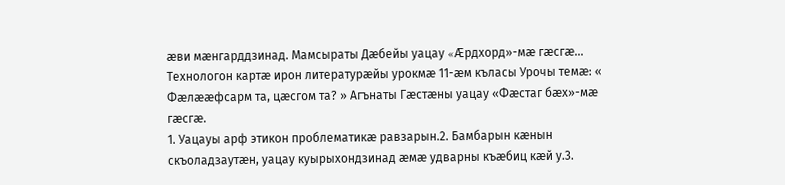æви мæнгарддзинад. Мамсыраты Дæбейы уацау «Æрдхорд»-мæ гæсгæ...
Технологон картæ ирон литературæйы урокмæ 11-æм къласы Урочы темæ: « Фæлææфсарм та, цæсгом та? » Агънаты Гæстæны уацау «Фæстаг бæх»-мæ гæсгæ.
1. Уацауы арф этикон проблематикæ равзарын.2. Бамбарын кæнын скъоладзаутæн, уацау куырыхондзинад æмæ удварны къæбиц кæй у.3.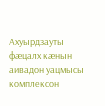Ахуырдзауты фæцалх кæнын аивадон уацмысы комплексон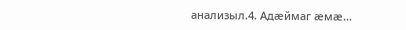анализыл.4. Адæймаг æмæ...